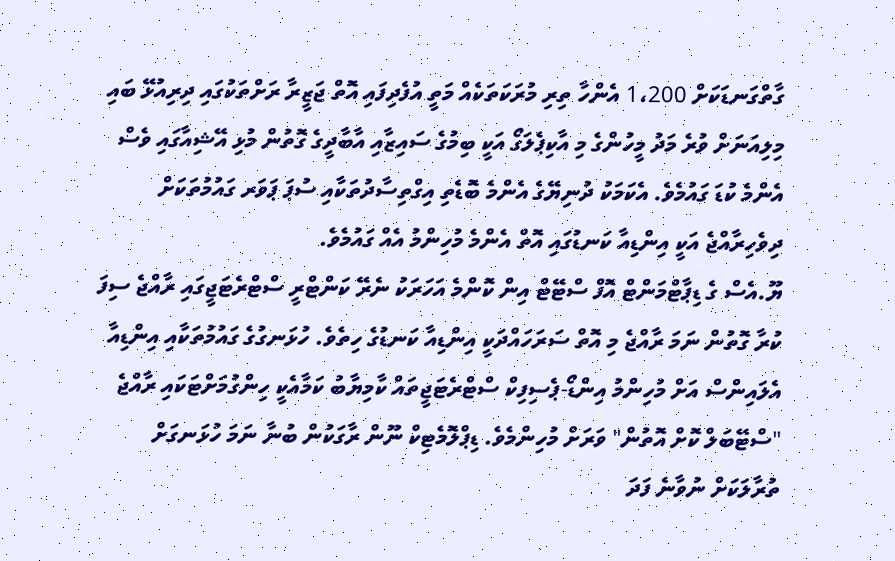ގާތްގަނޑަކަށް 1،200 އެންހާ ތިރި މުރަކަތަކެއް މަތީ އުފެދިފައި އޮތް ޖަޒީރާ ރަށްތަކުގައި ދިރިއުޅޭ ބައި މިލިއަނަށް ވުރެ މަދު މީހުންގެ މި އާކިޕެލަގޯ އަކީ ބިމުގެ ސައިޒާއި އާބާދީގެ ގޮތުން މުޅި އޭޝިއާގައި ވެސް އެންމެ ކުޑަ ގައުމެވެ. އެކަމަކު ދުނިޔޭގެ އެންމެ ބޮޑެތި އިގްތިސާދުތަކާއި ސުޕަ ޕަވަރ ގައުމުތަކަށް ދިވެހިރާއްޖެ އަކީ އިންޑިއާ ކަނޑުގައި އޮތް އެންމެ މުހިންމު އެއް ގައުމެވެ.
ޔޫ.އެސް ގެ ޑިޕާޓްމަންޓް އޮފް ސްޓޭޓް އިން ކޮންމެ އަހަރަކު ނެރޭ ކަންޓްރީ ސްޓްރެޓަޖީގައި ރާއްޖެ ސިފަ ކުރާ ގޮތުން ނަމަ ރާއްޖެ މި އޮތް ސަރަހައްދަކީ އިންޑިއާ ކަނޑުގެ ހިތެވެ. ހުޅަނގުގެ ގައުމުތަކާއި އިންޑިއާ އެލައިންސް އަށް މުހިންމު އިންޑޯ-ޕެސިފިކް ސްޓްރެޓަޖީތައް ކާމިޔާބު ކަމާއެކީ ހިންގުމަށްޓަކައި ރާއްޖެ "ސްޓޭބަލް ކޮށް އޮތުން" ވަރަށް މުހިންމެވެ. ޑިޕްލޮމެޓިކް ނޫން ރާގަކުން ބުނާ ނަމަ ހުޅަނގަށް ތުރާލަކަށް ނުވާނެ ފަދަ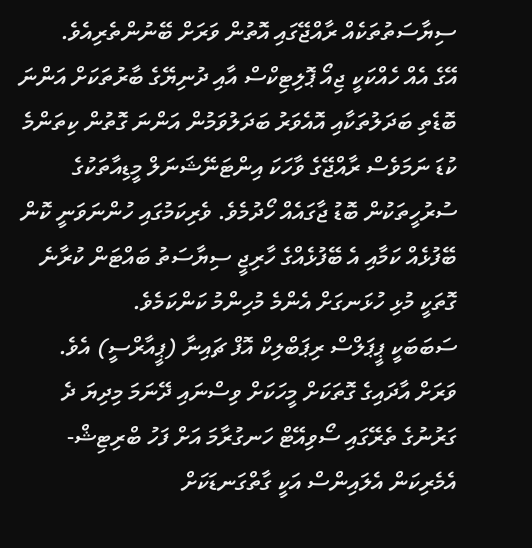ސިޔާސަތުތަކެއް ރާއްޖޭގައި އޮތުން ވަރަށް ބޭނުންތެރިއެވެ.
އޭގެ އެއް ހެއްކަކީ ޖިއޯ ޕޮލިޓިކްސް އާއި ދުނިޔޭގެ ބާރުތަކަށް އަންނަ ބޮޑެތި ބަދަލުތަކާއި އޮއެވަރު ބަދަލުވަމުން އަންނަ ގޮތުން ކިތަންމެ ކުޑަ ނަމަވެސް ރާއްޖޭގެ ވާހަކަ އިންޓަނޭޝަނަލް މީޑިއާތަކުގެ ސުރުހީތަކުން ބޮޑު ޖާގައެއް ހޯދުމެވެ. ވެރިކަމުގައި ހުންނަވަނީ ކޮން ބޭފުޅެއް ކަމާއި އެ ބޭފުޅެއްގެ ހާރިޖީ ސިޔާސަތު ބައްޓަން ކުރާނެ ގޮތަކީ މުޅި ހުޅަނގަށް އެންމެ މުހިންމު ކަންކަމެވެ.
ސަބަބަކީ ޕީޕަލްސް ރިޕަބްލިކް އޮފް ޗައިނާ (ޕީއާރްސީ) އެވެ.
ވަރަށް އާދައިގެ ގޮތަކަށް މީހަކަށް ވިސްނައި ދޭނަމަ މިދިޔަ ދެ ގަރުނުގެ ތެރޭގައި ސޯވިއޭޓް ހަނގުރާމަ އަށް ފަހު ބްރިޓިޝް-އެމެރިކަން އެލައިންސް އަކީ ގާތްގަނޑަކަށް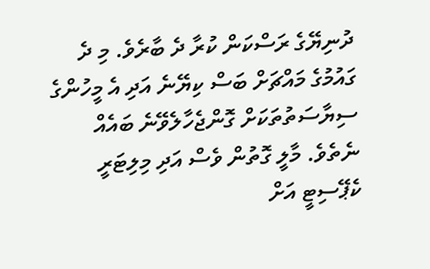ދުނިޔޭގެ ރަސްކަން ކުރާ ދެ ބާރެވެ. މި ދެ ގައުމުގެ މައްޗަށް ބަސް ކިޔޭނެ އަދި އެ މީހުންގެ ސިޔާސަތުތަކަށް ގޮންޖެހާލެވޭނެ ބައެއް ނެތެވެ. މާލީ ގޮތުން ވެސް އަދި މިލިޓަރީ ކެޕޭސިޓީ އަށް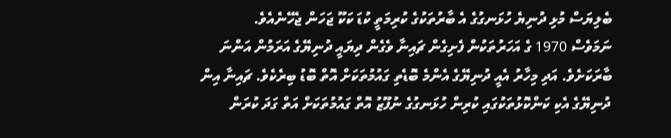ބެލިޔަސް މުޅި ދުނިޔެ ހުޅަނގުގެ އެ ބާރުތަކުގެ ކުރިމަތީ ކުޑަ ކަކޫ ޖަހަން ޖެހޭނެއެވެ.
ނަމަވެސް 1970 ގެ އަހަރުތަކުން ފެށިގެން ޗައިނާ ވެގެން ދިޔައީ ދުނިޔޭގެ އަރަމުން އަންނަ ބާރަކަށެވެ. އަދި މިހާރު އެއީ ދުނިޔޭގެ އެންމެ ބޮޑެތި ގައުމުތަކަށް އޮތް ބޮޑު ބިރެކެވެ. ޗައިނާ އިން ދުނިޔޭގެ އެކި ކަންކޮޅުތަކުގައި ކުރިން ހުޅަނގުގެ ނުފޫޒު އޮތް ގައުމުތަކަށް އަތް ގަދަ ކުރަން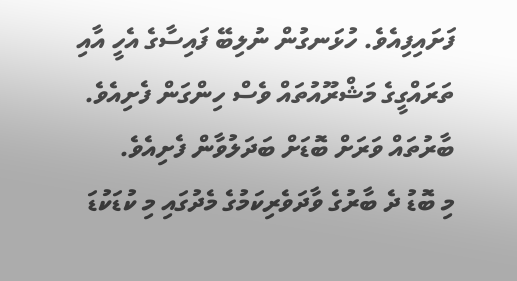ފަށައިފިއެވެ. ހުޅަނގުން ނުލިބޭ ފައިސާގެ އެހީ އާއި ތަރައްގީގެ މަޝްރޫއުތައް ވެސް ހިންގަން ފެށިއެވެ. ބާރުތައް ވަރަށް ބޮޑަށް ބަދަލުވާން ފެށިއެވެ.
މި ބޮޑު ދެ ބާރުގެ ވާދަވެރިކަމުގެ މެދުގައި މި ކުޑަކުޑަ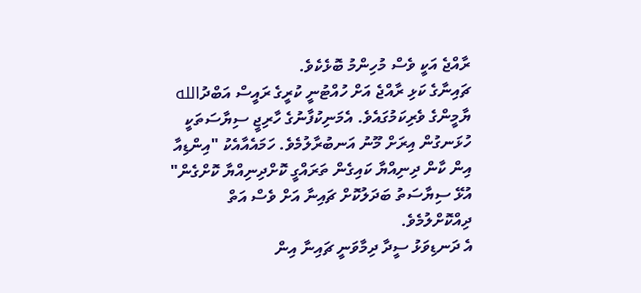ރާއްޖެ އަކީ ވެސް މުހިންމު ބޮޅެކެވެ.
ޗައިނާގެ ކަޅި ރާއްޖެ އަށް ހުއްޓުނީ ކުރީގެ ރައީސް އަބްދުالله ޔާމީންގެ ވެރިކަމުގައެވެ. އެމަނިކުފާނުގެ ހާރިޖީ ސިޔާސަތަކީ ހުޅަނގުން އިރަށް މޫނު އަނބުރާލުމެވެ. ހަމައެއާއެކު "އިންޑިއާ އިން ކާން ދިނިއްޔާ ކައިގެން ތަރައްގީ ކޮށްދިނިއްޔާ ކޮށްގެން" އުޅޭ ސިޔާސަތު ބަދަލުކޮށް ޗައިނާ އަށް ވެސް އަތް ދިއްކޮށްލުމެވެ.
އެ ދަނޑިވަޅު ސީދާ ދިމާވަނީ ޗައިނާ އިން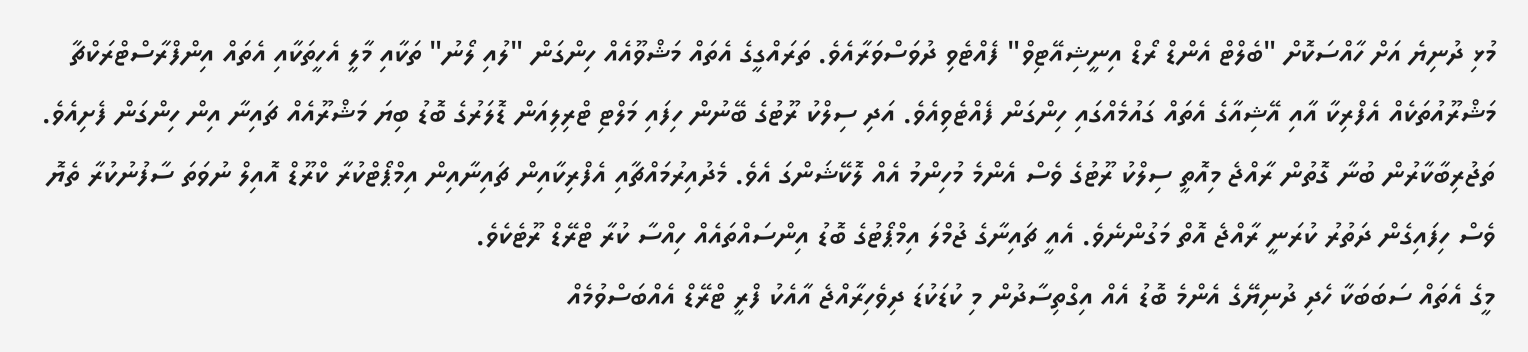މުޅި ދުނިޔެ އަށް ހާއްސަކޮށް "ބެލްޓް އެންޑް ރޯޑް އިނީޝިއޭޓިވް" ފެއްޓެވި ދުވަސްވަރާއެވެ. ތަރައްގީގެ އެތައް މަޝްވޫއެއް ހިންގަން "ލުއި ލޯނު" ތަކާއި މާލީ އެހީތަކާއި އެތައް އިންފްރާސްޓްރަކްޗާ މަޝްރޫއުތަކެއް އެފްރިކާ އާއި އޭޝިއާގެ އެތައް ގައުމެއްގައި ހިންގަން ފެއްޓެވިއެވެ. އަދި ސިލްކު ރޫޓުގެ ބޭނުން ހިފައި މަލްޓި ޓްރިލިއަން ޑޮލަރުގެ ބޮޑު ބިޔަ މަޝްރޫއެއް ޗައިނާ އިން ހިންގަން ފެށިއެވެ.
ތަޖުރިބާކާރުން ބުނާ ގޮތުން ރާއްޖެ މިއޮތީ ސިލްކު ރޫޓުގެ ވެސް އެންމެ މުހިންމު އެއް ލޮކޭޝަންގަ އެވެ. މެދުއިރުމައްޗާއި އެފްރިކާއިން ޗައިނާއިން އިމްޕޯޓްކުރާ ކްރޫޑް އޮއިލް ނުވަތަ ސާފުނުކުރާ ތެޔޮ ވެސް ހިފައިގެން ދަތުރު ކުރަނީ ރާއްޖެ އޮތް މަގުންނެވެ. އެއީ ޗައިނާގެ ޖުމްލަ އިމްޕޯޓުގެ ބޮޑު އިންސައްތައެއް ހިއްސާ ކުރާ ޓްރޭޑް ރޫޓެކެވެ.
މީގެ އެތައް ސަބަބަކާ ހެދި ދުނިޔޭގެ އެންމެ ބޮޑު އެއް އިގްތިސާދުން މި ކުޑަކުޑަ ދިވެހިރާއްޖެ އާއެކު ފްރީ ޓްރޭޑް އެއްބަސްވުމެއް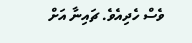ވެސް ހެދިއެވެ. ޗައިނާ އަށް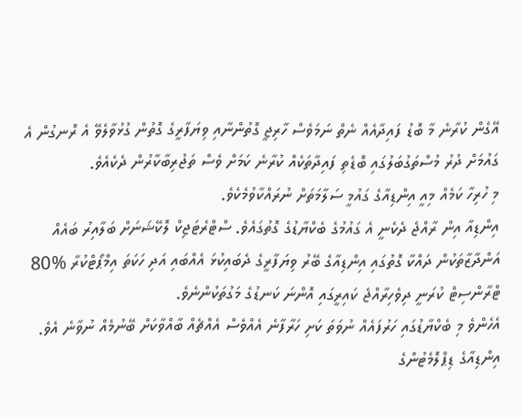އޭގެން ކުރާނެ މާ ބޮޑު ފައިދާއެއް ނެތް ނަމަވެސް ހާރިޖީ ގޮތުންނާއި ވިޔަފާރީގެ ގޮތުން ގުޅުވާލެވޭ އެ ރޮނގުން އެ ގައުމަށް ދުރު މުސްތަގުބަލުގައި ބޮޑެތި ފައިދާތަކެއް ކުރާނެ ކަމަށް ވެސް ތަޖުރިބާކާރުން ދެކެއެވެ.
މި ހުރިހާ ކަމެއް މިއީ އިންޑިއާގެ ގައުމީ ސަލާމަތަށް ނުރައްކާވުމެކެވެ.
އިންޑިއާ އިން ރާއްޖެ ދެކެނީ އެ ގައުމުގެ ބެކްޔާޑުގެ ގޮތުގައެވެ. ސްޓްރެޓަޖިކް ލޮކޭޝަނަށް ބަލާއިރު ބައެއް އަންދާޒާތަކުން ދައްކާ ގޮތުގައި އިންޑިއާގެ ބޭރު ވިޔަފާރީގެ ދެބައިކުޅަ އެއްބައި އަދި ހަކަތަ އިމްޕޯޓްކުރާ %80 ޓްރާންސިޓް ކުރަނީ ދިވެހިރާއްޖެ ކައިރީގައި އޮންނަ ކަނޑުގެ މަގުތަކުންނެވެ.
އެހެންވެ މި ބެކްޔާޑުގައި ހަރުފައެއް ނުވަތަ ކަށި ހަރާފާނެ އެއްވެސް އެއްޗެއް ބާއްވާކަށް ބޭނުމެއް ނުވާނެ އެވެ. އިންޑިއާގެ ޑިޕްލޮމެޓުންގެ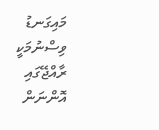މައިގަނޑު ވިސްނުމަކީ ރާއްޖޭގައި އޮންނަން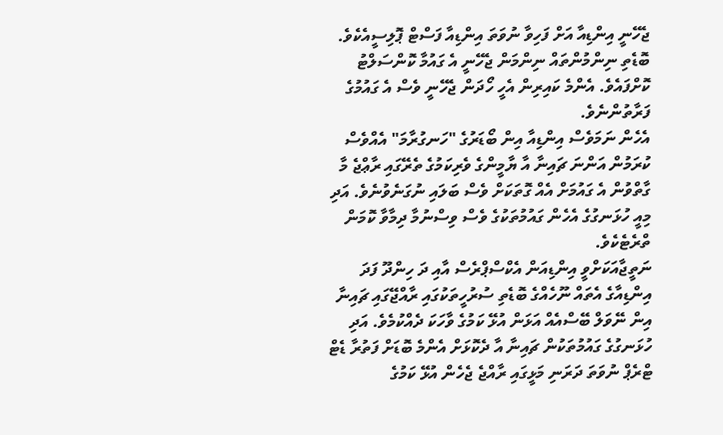ޖެހޭނީ އިންޑިއާ އަށް ފަހިވާ ނުވަތަ އިންޑިއާ ފަސްޓް ޕޮލިސީއެކެވެ.
ބޮޑެތި ނިންމުންތައް ނިންމަން ޖެހޭނީ އެ ގައުމާ ކޮންސަލްޓު ކޮށްފައެވެ. އެންމެ ކައިރިން އެހީ ހޯދަން ޖެހޭނީ ވެސް އެ ގައުމުގެ ފަރާތުންނެވެ.
އެހެން ނަމަވެސް އިންޑިއާ އިން ބޯޑަރުގެ "ހަނގުރާމަ" އެއްވެސް ކުރަމުން އަންނަ ޗައިނާ އާ ޔާމީންގެ ވެރިކަމުގެ ތެރޭގައި ރާޢްޖެ މާ ގާތްވުން އެ ގައުމަށް އެއް ގޮތަކަށް ވެސް ބަލައި ނުގަނެވުނެވެ. އަދި މިއީ ހުޅަނގުގެ އެހެން ގައުމުތަކުގެ ވެސް ވިސްނުމާ ދިމާވާ ކޮމަން ތްރެޓެކެވެ.
ނަތީޖާއަކަށްވީ އިންޑިއަން އެކްސްޕްރެސް އާއި ދަ ހިންދޫ ފަދަ އިންޑިއާގެ އެތައް ނޫހެއްގެ ބޮޑެތި ސުރުހީތަކުގައި ރާއްޖޭގައި ޗައިނާ އިން ނޭވަލް ބޭސްއެއް އަޅަން އުޅޭ ކަމުގެ ވާހަކަ ދެއްކުމެވެ. އަދި ހުޅަނގުގެ ގައުމުތަކުން ޗައިނާ އާ ދެކޮޅަށް އެންމެ ބޮޑަށް ފަތުރާ ޑެޓް ޓްރެޕް ނުވަތަ ދަރަނި މަޅީގައި ރާއްޖެ ޖެހެން އުޅޭ ކަމުގެ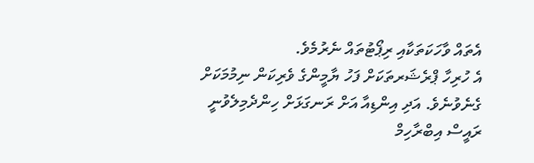އެތައް ވާހަކަތަކާއި ރިޕޯޓުތައް ނެރުމެވެ.
އެ ހުރިހާ ޕްރެޝަރތަކަށް ފަހު ޔާމީންގެ ވެރިކަން ނިމުމަކަށް ގެނެވުނެވެ. އަދި އިންޑިއާ އަށް ރަނގަޅަށް ހިންދެމިލެވުނީ ރައީސް އިބްރާހިމް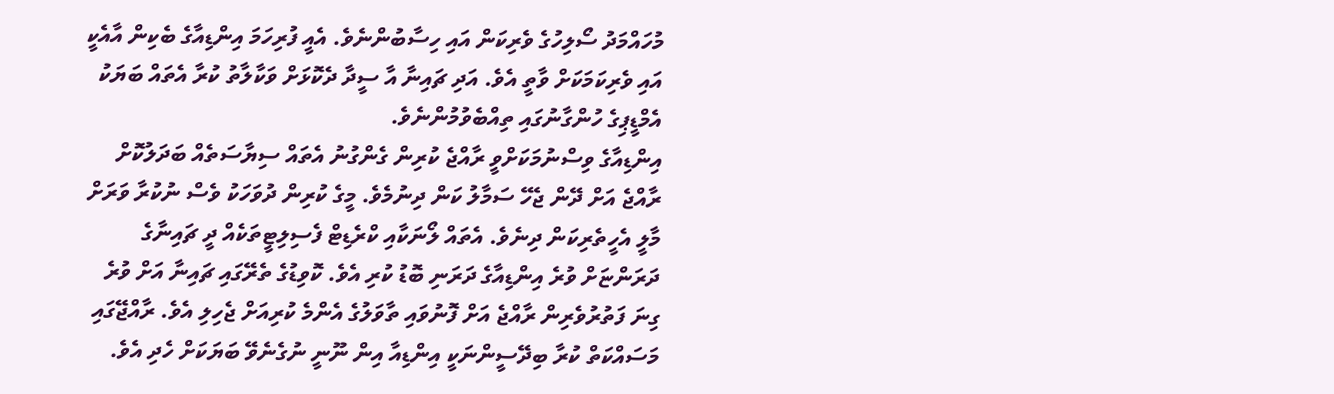މުހައްމަދު ސޯލިހުގެ ވެރިކަން އައި ހިސާބުންނެވެ. އެއީ ފުރިހަމަ އިންޑިއާގެ ބެކިން އާއެކީ އައި ވެރިކަމަކަށް ވާތީ އެވެ. އަދި ޗައިނާ އާ ސީދާ ދެކޮޅަށް ވަކާލާތު ކުރާ އެތައް ބަޔަކު އެމްޑީޕިގެ ހުންގާނުގައި ތިއްބެވުމުންނެވެ.
އިންޑިއާގެ ވިސްނުމަކަށްވީ ރާއްޖެ ކުރިން ގެންގުނު އެތައް ސިޔާސަތެއް ބަދަލުކޮށް ރާއްޖެ އަށް ދޭން ޖެހޭ ސަމާލު ކަން ދިނުމެވެ. މީގެ ކުރިން ދުވަހަކު ވެސް ނުކުރާ ވަރަށް މާލީ އެހީތެރިކަން ދިނެވެ. އެތައް ލޯނަކާއި ކްރެޑިޓް ފެސިލިޓީތަކެއް ދީ ޗައިނާގެ ދަރަންޏަށް ވުރެ އިންޑިއާގެ ދަރަނި ބޮޑު ކުރި އެވެ. ކޮވިޑުގެ ތެރޭގައި ޗައިނާ އަށް ވުރެ ގިނަ ފަތުރުވެރިން ރާއްޖެ އަށް ފޮނުވައި ތާވަލުގެ އެންމެ ކުރިއަށް ޖެހިލި އެވެ. ރާއްޖޭގައި މަސައްކަތް ކުރާ ބިދޭސީންނަކީ އިންޑިއާ އިން ނޫނީ ނުގެނެވޭ ބަޔަކަށް ހެދި އެވެ.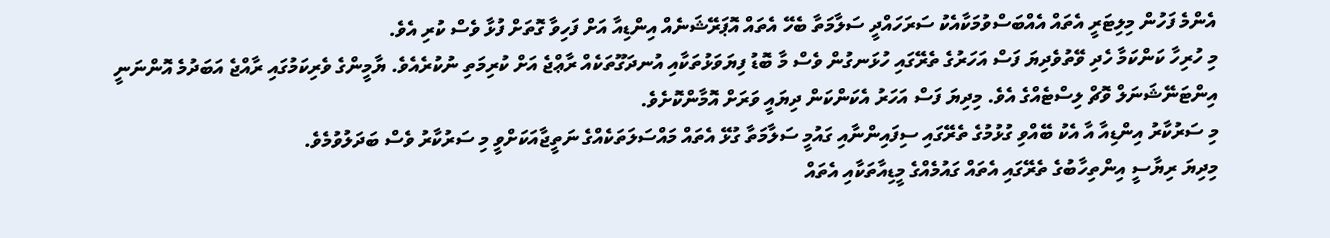އެންމެ ފަހުން މިލިޓަރީ އެތައް އެއްބަސްވުމަކާއެކު ސަރަހައްދީ ސަލާމަތާ ބެހޭ އެތައް އޮޕަރޭޝަނެއް އިންޑިއާ އަށް ފަހިވާ ގޮތަށް ފުޅާ ވެސް ކުރި އެވެ.
މި ހުރިހާ ކަންކަމާ ހެދި ވޭތުވެދިޔަ ފަސް އަހަރުގެ ތެރޭގައި ހުޅަނގުން ވެސް މާ ބޮޑު ފިޔަވަޅުތަކާއި އުނދަގޫތަކެއް ރާޢްޖެ އަށް ކުރިމަތި ނުކުރެއެވެ. ޔާމީންގެ ވެރިކަމުގައި ރާއްޖެ އަބަދުމެ އޮންނަނީ އިންޓަނޭޝަނަލް ވޮޗް ލިސްޓެއްގެ އެވެ. މިދިޔަ ފަސް އަހަރު އެކަންކަން ދިޔައީ ވަރަށް އޮމާންކޮށެވެ.
މި ސަރުކާރު އިންޑިއާ އާ އެކު ބޭއްވި ގުޅުމުގެ ތެރޭގައި ސިފައިންނާއި ގައުމީ ސަލާމަތާ ގުޅޭ އެތައް މައްސަލަތަކެއްގެ ނަތީޖާއަކަށްވީ މި ސަރުކާރު ވެސް ބަދަލުވުމެވެ.
މިދިޔަ ރިޔާސީ އިންތިހާބުގެ ތެރޭގައި އެތައް ގައުމެއްގެ މީޑިއާތަކާއި އެތައް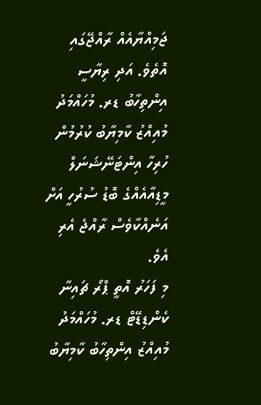ޖަމިއްޔާއެއް ރާއްޖޭގައި އޮތެވެ. އަދި ރިޔާސީ އިންތިހާބު ޑރ. މުހައްމަދު މުއިއްޒު ކާމިޔާބު ކުރުމުން ހުރިހާ އިންޓަނޭޝަނަލް މީޑިއާއެއްގެ ބޮޑު ސުރުހީ އަށް އަނެއްކާވެސް ރާއްޖެ އެރި އެވެ.
މި ފަހަރު އޮތީ ޕްރޯ ޗައިނާ ކެންޑިޑޭޓް ޑރ. މުހައްމަދު މުއިއްޒު އިންތިހާބު ކާމިޔާބު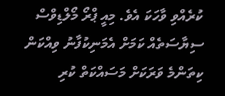ކުރެއްވި ވާހަކަ އެވެ. މިއީ ޕްރޯ މޯލްޑިވްސް ސިޔާސަތެއް ކަމަށް އެމަނިކުފާނު ވިއްކަން ކިތަންމެ ވަރަކަށް މަސައްކަތް ކުރި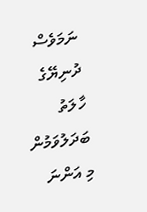ނަމަވެސް ދުނިޔޭގެ ހާލަތު ބަދަލުވަމުން މި އަންނަ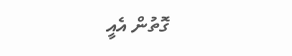ގޮތުން އެއީ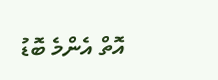އޮތް އެންމެ ބޮޑު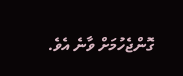ގޮންޖެހުމަށް ވާނެ އެވެ.